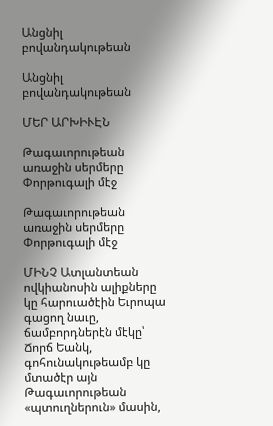Անցնիլ բովանդակութեան

Անցնիլ բովանդակութեան

ՄԵՐ ԱՐԽԻՒԷՆ

Թագաւորութեան առաջին սերմերը Փորթուգալի մէջ

Թագաւորութեան առաջին սերմերը Փորթուգալի մէջ

ՄԻՆՉ Ատլանտեան ովկիանոսին ալիքները կը հարուածէին Եւրոպա գացող նաւը, ճամբորդներէն մէկը՝ Ճորճ Եանկ, գոհունակութեամբ կը մտածէր այն Թագաւորութեան «պտուղներուն» մասին,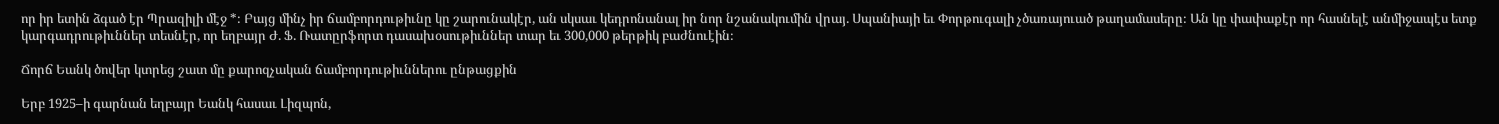որ իր ետին ձգած էր Պրազիլի մէջ *։ Բայց մինչ իր ճամբորդութիւնը կը շարունակէր, ան սկսաւ կեդրոնանալ իր նոր նշանակումին վրայ. Սպանիայի եւ Փորթուգալի չծառայուած թաղամասերը։ Ան կը փափաքէր որ հասնելէ անմիջապէս ետք կարգադրութիւններ տեսնէր, որ եղբայր Ժ. Ֆ. Ռատըրֆորտ դասախօսութիւններ տար եւ 300,000 թերթիկ բաժնուէին։

Ճորճ Եանկ ծովեր կտրեց շատ մը քարոզչական ճամբորդութիւններու ընթացքին

Երբ 1925–ի գարնան եղբայր Եանկ հասաւ Լիզպոն,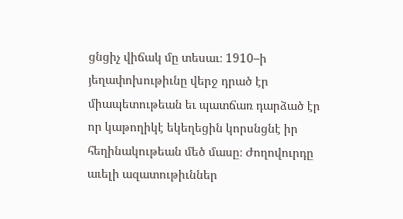ցնցիչ վիճակ մը տեսաւ։ 1910–ի յեղափոխութիւնը վերջ դրած էր միապետութեան եւ պատճառ դարձած էր որ կաթողիկէ եկեղեցին կորսնցնէ իր հեղինակութեան մեծ մասը։ Ժողովուրդը աւելի ազատութիւններ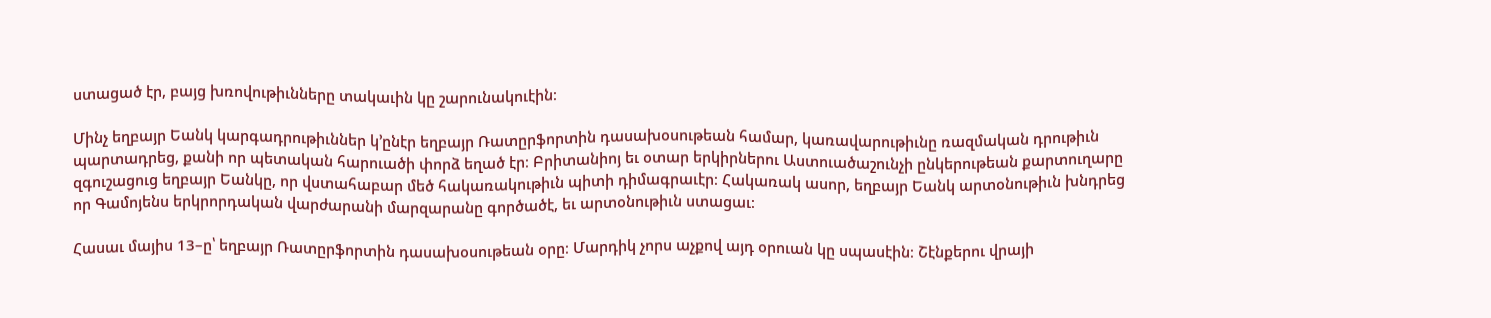ստացած էր, բայց խռովութիւնները տակաւին կը շարունակուէին։

Մինչ եղբայր Եանկ կարգադրութիւններ կ’ընէր եղբայր Ռատըրֆորտին դասախօսութեան համար, կառավարութիւնը ռազմական դրութիւն պարտադրեց, քանի որ պետական հարուածի փորձ եղած էր։ Բրիտանիոյ եւ օտար երկիրներու Աստուածաշունչի ընկերութեան քարտուղարը զգուշացուց եղբայր Եանկը, որ վստահաբար մեծ հակառակութիւն պիտի դիմագրաւէր։ Հակառակ ասոր, եղբայր Եանկ արտօնութիւն խնդրեց որ Գամոյենս երկրորդական վարժարանի մարզարանը գործածէ, եւ արտօնութիւն ստացաւ։

Հասաւ մայիս 13–ը՝ եղբայր Ռատըրֆորտին դասախօսութեան օրը։ Մարդիկ չորս աչքով այդ օրուան կը սպասէին։ Շէնքերու վրայի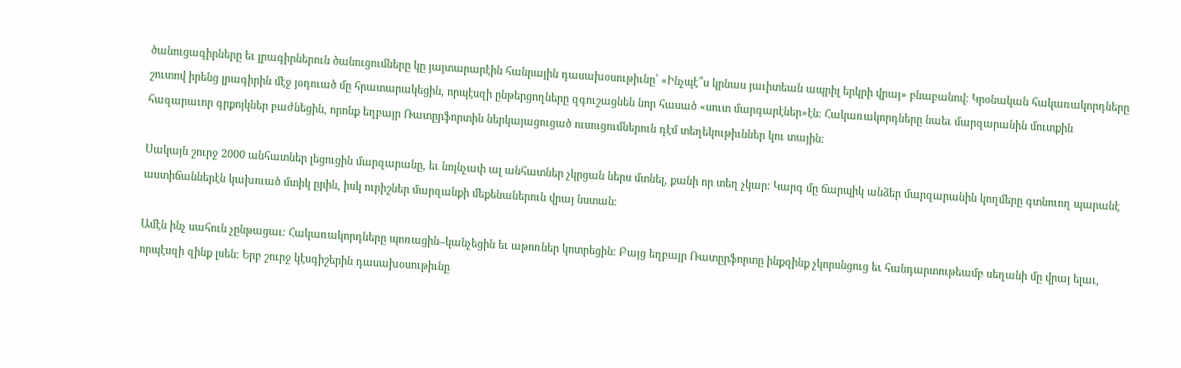ծանուցագիրները եւ լրագիրներուն ծանուցումները կը յայտարարէին հանրային դասախօսութիւնը՝ «Ինչպէ՞ս կրնաս յաւիտեան ապրիլ երկրի վրայ» բնաբանով։ Կրօնական հակառակորդները շուտով իրենց լրագիրին մէջ յօդուած մը հրատարակեցին, որպէսզի ընթերցողները զգուշացնեն նոր հասած «սուտ մարգարէներ»էն։ Հակառակորդները նաեւ մարզարանին մուտքին հազարաւոր գրքոյկներ բաժնեցին, որոնք եղբայր Ռատըրֆորտին ներկայացուցած ուսուցումներուն դէմ տեղեկութիւններ կու տային։

Սակայն շուրջ 2000 անհատներ լեցուցին մարզարանը, եւ նոյնչափ ալ անհատներ չկրցան ներս մտնել, քանի որ տեղ չկար։ Կարգ մը ճարպիկ անձեր մարզարանին կողմերը գտնուող պարանէ աստիճաններէն կախուած մտիկ ըրին, իսկ ուրիշներ մարզանքի մեքենաներուն վրայ նստան։

Ամէն ինչ սահուն չընթացաւ։ Հակառակորդները պոռացին–կանչեցին եւ աթոռներ կոտրեցին։ Բայց եղբայր Ռատըրֆորտը ինքզինք չկորսնցուց եւ հանդարտութեամբ սեղանի մը վրայ ելաւ, որպէսզի զինք լսեն։ Երբ շուրջ կէսգիշերին դասախօսութիւնը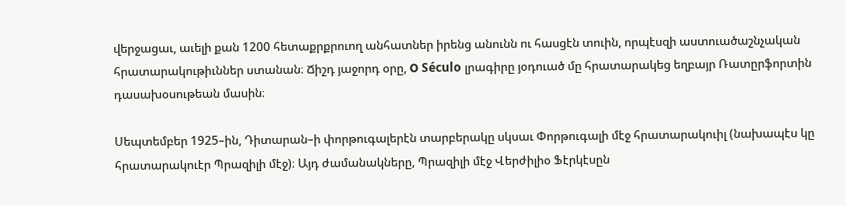վերջացաւ, աւելի քան 1200 հետաքրքրուող անհատներ իրենց անունն ու հասցէն տուին, որպէսզի աստուածաշնչական հրատարակութիւններ ստանան։ Ճիշդ յաջորդ օրը, O Século լրագիրը յօդուած մը հրատարակեց եղբայր Ռատըրֆորտին դասախօսութեան մասին։

Սեպտեմբեր 1925–ին, Դիտարան–ի փորթուգալերէն տարբերակը սկսաւ Փորթուգալի մէջ հրատարակուիլ (նախապէս կը հրատարակուէր Պրազիլի մէջ)։ Այդ ժամանակները, Պրազիլի մէջ Վերժիլիօ Ֆէրկէսըն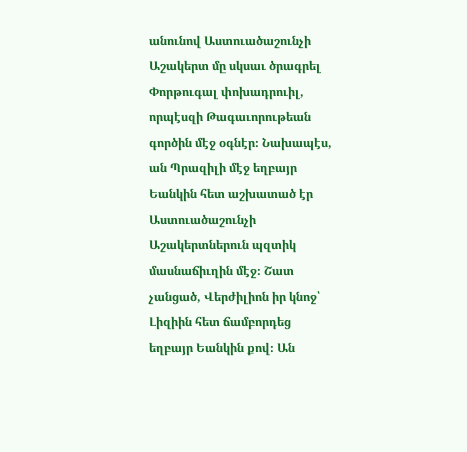անունով Աստուածաշունչի Աշակերտ մը սկսաւ ծրագրել Փորթուգալ փոխադրուիլ, որպէսզի Թագաւորութեան գործին մէջ օգնէր։ Նախապէս, ան Պրազիլի մէջ եղբայր Եանկին հետ աշխատած էր Աստուածաշունչի Աշակերտներուն պզտիկ մասնաճիւղին մէջ։ Շատ չանցած, Վերժիլիոն իր կնոջ՝ Լիզիին հետ ճամբորդեց եղբայր Եանկին քով։ Ան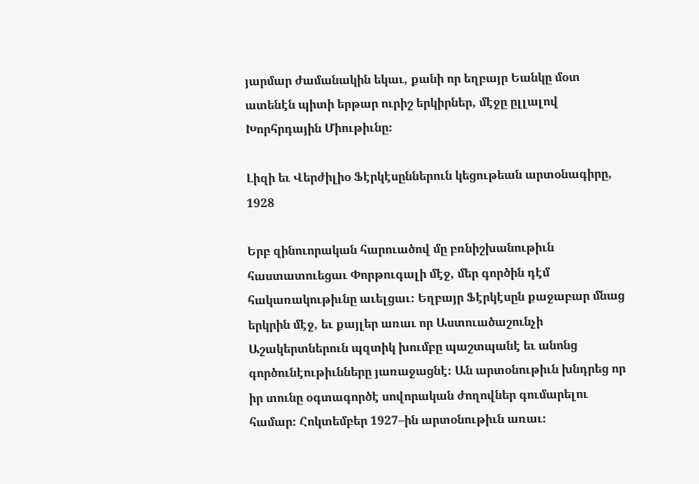յարմար ժամանակին եկաւ, քանի որ եղբայր Եանկը մօտ ատենէն պիտի երթար ուրիշ երկիրներ, մէջը ըլլալով Խորհրդային Միութիւնը։

Լիզի եւ Վերժիլիօ Ֆէրկէսըններուն կեցութեան արտօնագիրը, 1928

Երբ զինուորական հարուածով մը բռնիշխանութիւն հաստատուեցաւ Փորթուգալի մէջ, մեր գործին դէմ հակառակութիւնը աւելցաւ։ Եղբայր Ֆէրկէսըն քաջաբար մնաց երկրին մէջ, եւ քայլեր առաւ որ Աստուածաշունչի Աշակերտներուն պզտիկ խումբը պաշտպանէ եւ անոնց գործունէութիւնները յառաջացնէ։ Ան արտօնութիւն խնդրեց որ իր տունը օգտագործէ սովորական ժողովներ գումարելու համար։ Հոկտեմբեր 1927–ին արտօնութիւն առաւ։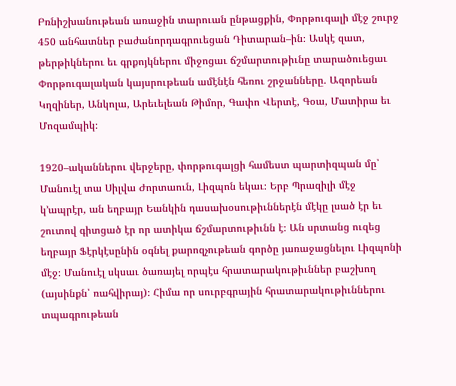Բռնիշխանութեան առաջին տարուան ընթացքին, Փորթուգալի մէջ շուրջ 450 անհատներ բաժանորդագրուեցան Դիտարան–ին։ Ասկէ զատ, թերթիկներու եւ գրքոյկներու միջոցաւ ճշմարտութիւնը տարածուեցաւ Փորթուգալական կայսրութեան ամէնէն հեռու շրջանները. Ազորեան Կղզիներ, Անկոլա, Արեւելեան Թիմոր, Գափո Վերտէ, Գօա, Մատիրա եւ Մոզամպիկ։

1920–ականներու վերջերը, փորթուգալցի համեստ պարտիզպան մը՝ Մանուէլ տա Սիլվա Ժորտաուն, Լիզպոն եկաւ։ Երբ Պրազիլի մէջ կ’ապրէր, ան եղբայր Եանկին դասախօսութիւններէն մէկը լսած էր եւ շուտով գիտցած էր որ ատիկա ճշմարտութիւնն է։ Ան սրտանց ուզեց եղբայր Ֆէրկէսընին օգնել քարոզչութեան գործը յառաջացնելու Լիզպոնի մէջ։ Մանուէլ սկսաւ ծառայել որպէս հրատարակութիւններ բաշխող (այսինքն՝ ռահվիրայ)։ Հիմա որ սուրբգրային հրատարակութիւններու տպագրութեան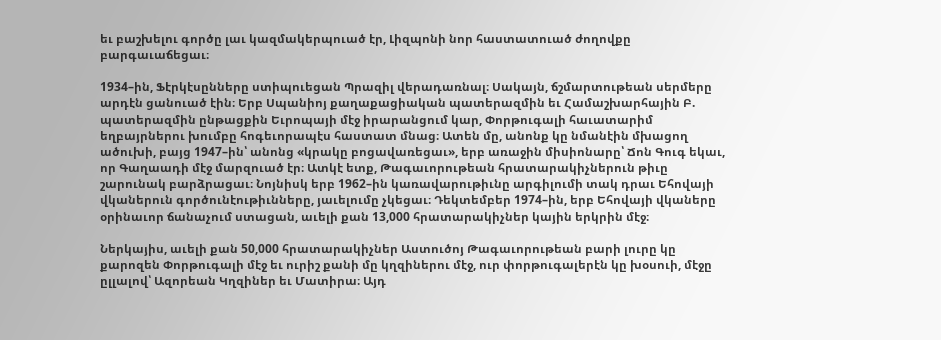եւ բաշխելու գործը լաւ կազմակերպուած էր, Լիզպոնի նոր հաստատուած ժողովքը բարգաւաճեցաւ։

1934–ին, Ֆէրկէսընները ստիպուեցան Պրազիլ վերադառնալ։ Սակայն, ճշմարտութեան սերմերը արդէն ցանուած էին։ Երբ Սպանիոյ քաղաքացիական պատերազմին եւ Համաշխարհային Բ. պատերազմին ընթացքին Եւրոպայի մէջ իրարանցում կար, Փորթուգալի հաւատարիմ եղբայրներու խումբը հոգեւորապէս հաստատ մնաց։ Ատեն մը, անոնք կը նմանէին մխացող ածուխի, բայց 1947–ին՝ անոնց «կրակը բոցավառեցաւ», երբ առաջին միսիոնարը՝ Ճոն Գուգ եկաւ, որ Գաղաադի մէջ մարզուած էր։ Ատկէ ետք, Թագաւորութեան հրատարակիչներուն թիւը շարունակ բարձրացաւ։ Նոյնիսկ երբ 1962–ին կառավարութիւնը արգիլումի տակ դրաւ Եհովայի վկաներուն գործունէութիւնները, յաւելումը չկեցաւ։ Դեկտեմբեր 1974–ին, երբ Եհովայի վկաները օրինաւոր ճանաչում ստացան, աւելի քան 13,000 հրատարակիչներ կային երկրին մէջ։

Ներկայիս, աւելի քան 50,000 հրատարակիչներ Աստուծոյ Թագաւորութեան բարի լուրը կը քարոզեն Փորթուգալի մէջ եւ ուրիշ քանի մը կղզիներու մէջ, ուր փորթուգալերէն կը խօսուի, մէջը ըլլալով՝ Ազորեան Կղզիներ եւ Մատիրա։ Այդ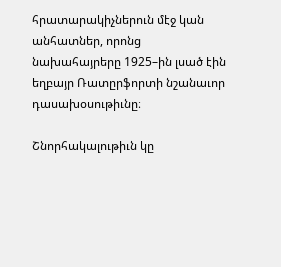հրատարակիչներուն մէջ կան անհատներ, որոնց նախահայրերը 1925–ին լսած էին եղբայր Ռատըրֆորտի նշանաւոր դասախօսութիւնը։

Շնորհակալութիւն կը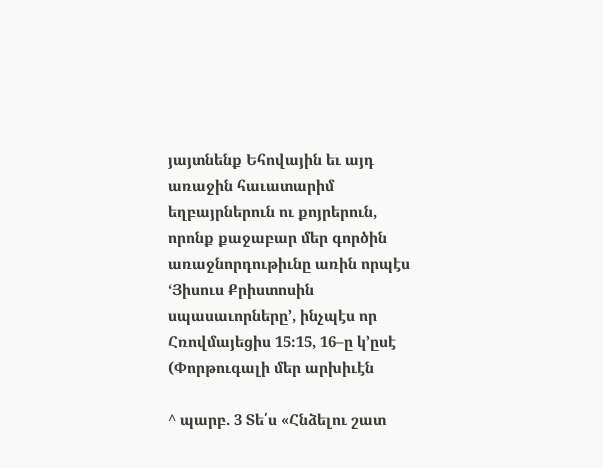յայտնենք Եհովային եւ այդ առաջին հաւատարիմ եղբայրներուն ու քոյրերուն, որոնք քաջաբար մեր գործին առաջնորդութիւնը առին որպէս ‘Յիսուս Քրիստոսին սպասաւորները’, ինչպէս որ Հռովմայեցիս 15։15, 16–ը կ’ըսէ (Փորթուգալի մեր արխիւէն

^ պարբ. 3 Տե՛ս «Հնձելու շատ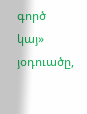գործ կայ» յօդուածը,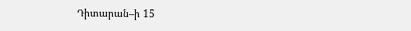Դիտարան–ի 15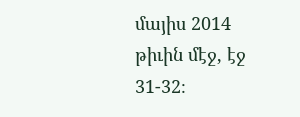մայիս 2014 թիւին մէջ, էջ 31-32։